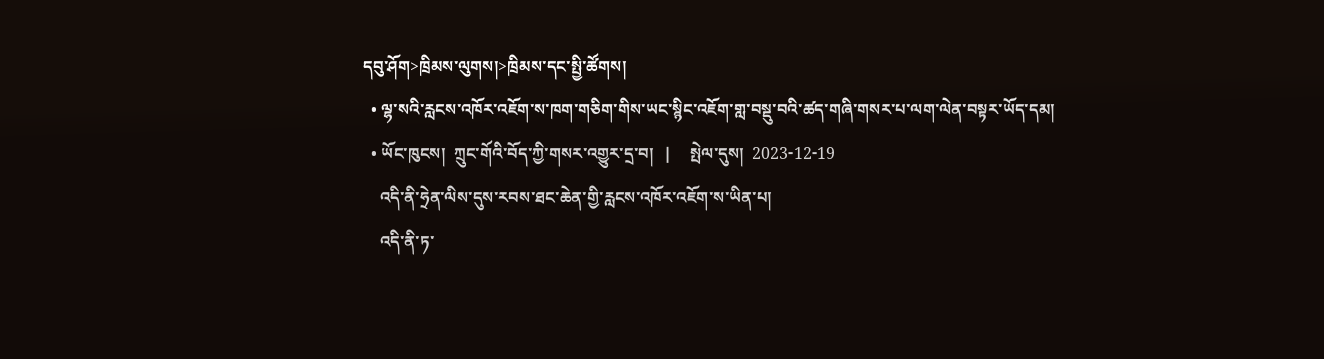དབུ་ཤོག>ཁྲིམས་ལུགས།>ཁྲིམས་དང་སྤྱི་ཚོགས།
  • ལྷ་སའི་རླངས་འཁོར་འཇོག་ས་ཁག་གཅིག་གིས་ཡང་སྙིང་འཇོག་གླ་བསྡུ་བའི་ཚད་གཞི་གསར་པ་ལག་ལེན་བསྟར་ཡོད་དམ།
  • ཡོང་ཁུངས།  ཀྲུང་གོའི་བོད་ཀྱི་གསར་འགྱུར་དྲ་བ།   |     སྤེལ་དུས།  2023-12-19
    འདི་ནི་ཧྲེན་ལིས་དུས་རབས་ཐང་ཆེན་གྱི་རླངས་འཁོར་འཇོག་ས་ཡིན་པ།
    འདི་ནི་ཏ་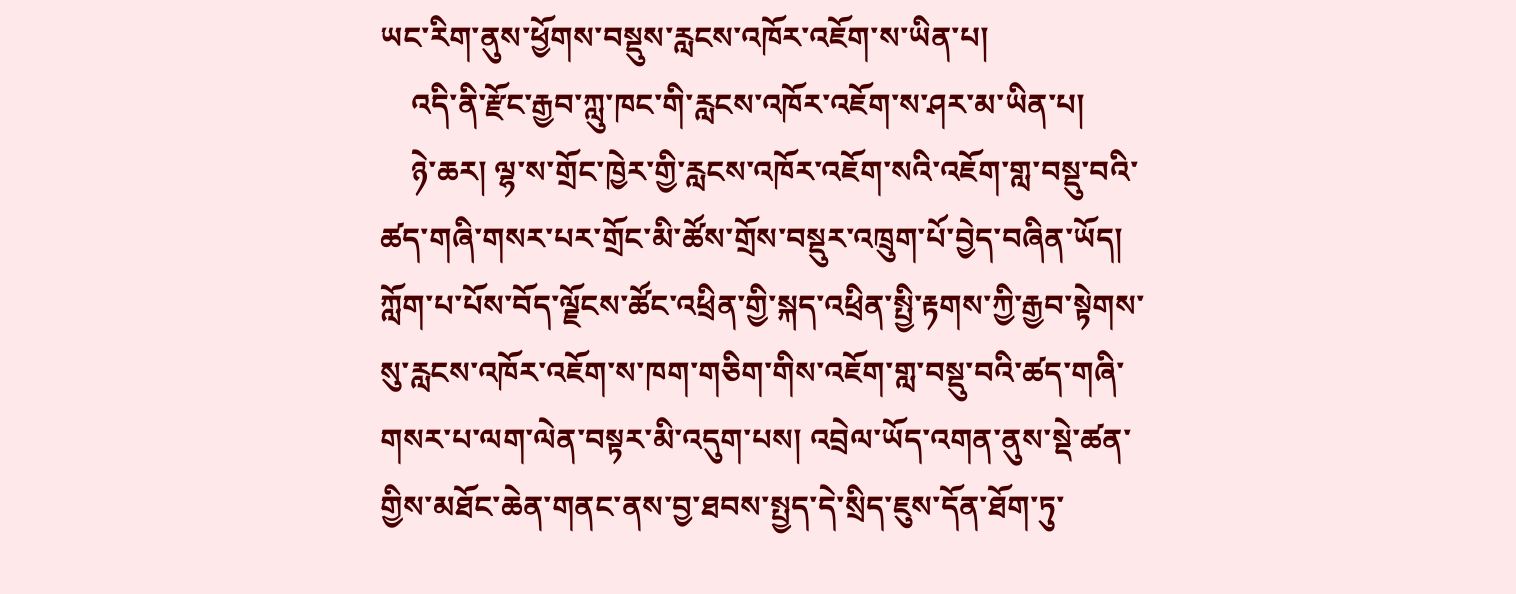ཡང་རིག་ནུས་ཕྱོགས་བསྡུས་རླངས་འཁོར་འཇོག་ས་ཡིན་པ།
    འདི་ནི་རྫོང་རྒྱབ་ཀླུ་ཁང་གི་རླངས་འཁོར་འཇོག་ས་ཤར་མ་ཡིན་པ།
    ཉེ་ཆར། ལྷ་ས་གྲོང་ཁྱེར་གྱི་རླངས་འཁོར་འཇོག་སའི་འཇོག་གླ་བསྡུ་བའི་ཚད་གཞི་གསར་པར་གྲོང་མི་ཚོས་གྲོས་བསྡུར་འཁྲུག་པོ་བྱེད་བཞིན་ཡོད། ཀློག་པ་པོས་བོད་ལྗོངས་ཚོང་འཕྲིན་གྱི་སྐད་འཕྲིན་སྤྱི་རྟགས་ཀྱི་རྒྱབ་སྟེགས་སུ་རླངས་འཁོར་འཇོག་ས་ཁག་གཅིག་གིས་འཇོག་གླ་བསྡུ་བའི་ཚད་གཞི་གསར་པ་ལག་ལེན་བསྟར་མི་འདུག་པས། འབྲེལ་ཡོད་འགན་ནུས་སྡེ་ཚན་གྱིས་མཐོང་ཆེན་གནང་ནས་བྱ་ཐབས་སྤྱད་དེ་སྲིད་ཇུས་དོན་ཐོག་ཏུ་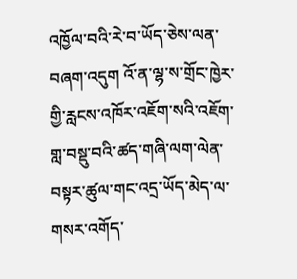འཁྱོལ་བའི་རེ་བ་ཡོད་ཅེས་ལན་བཞག་འདུག འོ་ན་ལྷ་ས་གྲོང་ཁྱེར་གྱི་རླངས་འཁོར་འཇོག་སའི་འཇོག་གླ་བསྡུ་བའི་ཚད་གཞི་ལག་ལེན་བསྟར་ཚུལ་གང་འདྲ་ཡོད་མེད་ལ་གསར་འགོད་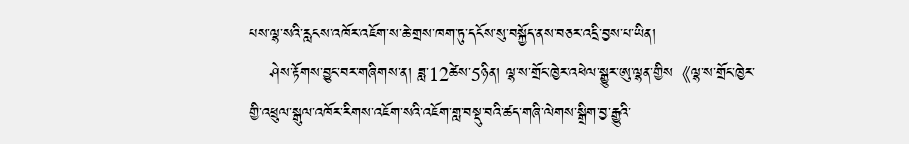པས་ལྷ་སའི་རླངས་འཁོར་འཇོག་ས་ཆེ་གྲས་ཁག་ཏུ་དངོས་སུ་བསྐྱོད་ནས་བཅར་འདྲི་བྱས་པ་ཡིན།
    ཤེས་རྟོགས་བྱུང་བར་གཞིགས་ན། ཟླ་12ཚེས་5ཉིན། ལྷ་ས་གྲོང་ཁྱེར་འཕེལ་སྒྱུར་ཨུ་ལྷན་གྱིས《ལྷ་ས་གྲོང་ཁྱེར་གྱི་འཕྲུལ་སྒུལ་འཁོར་རིགས་འཇོག་སའི་འཇོག་གླ་བསྡུ་བའི་ཚད་གཞི་ལེགས་སྒྲིག་བྱ་རྒྱུའི་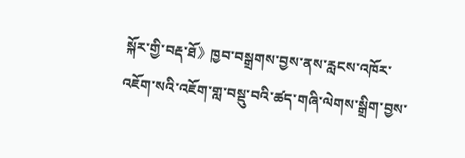སྐོར་གྱི་བརྡ་ཐོ》ཁྱབ་བསྒྲགས་བྱས་ནས་རླངས་འཁོར་འཇོག་སའི་འཇོག་གླ་བསྡུ་བའི་ཚད་གཞི་ལེགས་སྒྲིག་བྱས་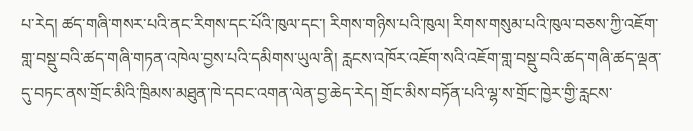པ་རེད། ཚད་གཞི་གསར་པའི་ནང་རིགས་དང་པོའི་ཁུལ་དང་། རིགས་གཉིས་པའི་ཁུལ། རིགས་གསུམ་པའི་ཁུལ་བཅས་ཀྱི་འཇོག་གླ་བསྡུ་བའི་ཚད་གཞི་གཏན་འཁེལ་བྱས་པའི་དམིགས་ཡུལ་ནི། རླངས་འཁོར་འཇོག་སའི་འཇོག་གླ་བསྡུ་བའི་ཚད་གཞི་ཚད་ལྡན་དུ་བཏང་ནས་གྲོང་མིའི་ཁྲིམས་མཐུན་ཁེ་དབང་འགན་ལེན་བྱ་ཆེད་རེད། གྲོང་མིས་བཏོན་པའི་ལྷ་ས་གྲོང་ཁྱེར་གྱི་རླངས་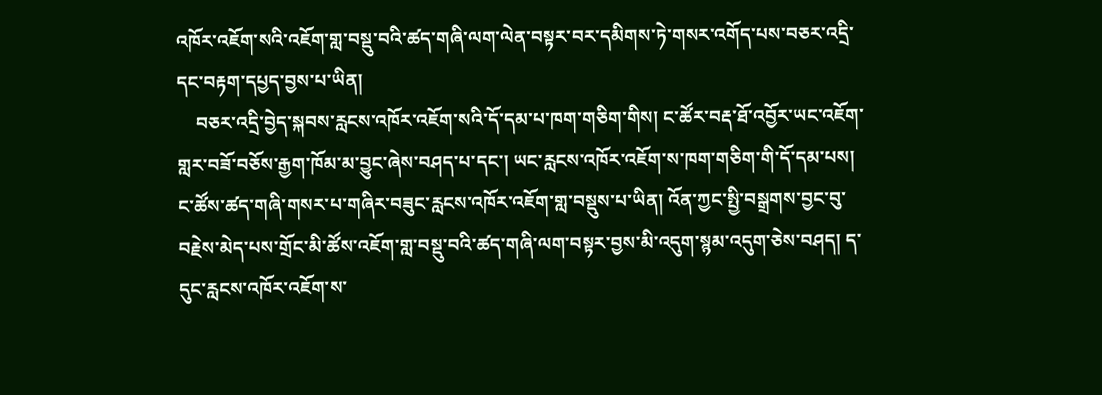འཁོར་འཇོག་སའི་འཇོག་གླ་བསྡུ་བའི་ཚད་གཞི་ལག་ལེན་བསྟར་བར་དམིགས་ཏེ་གསར་འགོད་པས་བཅར་འདྲི་དང་བརྟག་དཔྱད་བྱས་པ་ཡིན།
    བཅར་འདྲི་བྱེད་སྐབས་རླངས་འཁོར་འཇོག་སའི་དོ་དམ་པ་ཁག་གཅིག་གིས། ང་ཚོར་བརྡ་ཐོ་འབྱོར་ཡང་འཇོག་གླར་བཟོ་བཅོས་རྒྱག་ཁོམ་མ་བྱུང་ཞེས་བཤད་པ་དང་། ཡང་རླངས་འཁོར་འཇོག་ས་ཁག་གཅིག་གི་དོ་དམ་པས། ང་ཚོས་ཚད་གཞི་གསར་པ་གཞིར་བཟུང་རླངས་འཁོར་འཇོག་གླ་བསྡུས་པ་ཡིན། འོན་ཀྱང་སྤྱི་བསྒྲགས་བྱང་བུ་བརྗེས་མེད་པས་གྲོང་མི་ཚོས་འཇོག་གླ་བསྡུ་བའི་ཚད་གཞི་ལག་བསྟར་བྱས་མི་འདུག་སྙམ་འདུག་ཅེས་བཤད། ད་དུང་རླངས་འཁོར་འཇོག་ས་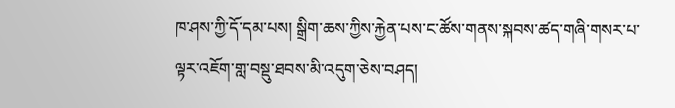ཁ་ཤས་ཀྱི་དོ་དམ་པས། སྒྲིག་ཆས་ཀྱིས་རྐྱེན་པས་ང་ཚོས་གནས་སྐབས་ཚད་གཞི་གསར་པ་ལྟར་འཇོག་གླ་བསྡུ་ཐབས་མི་འདུག་ཅེས་བཤད།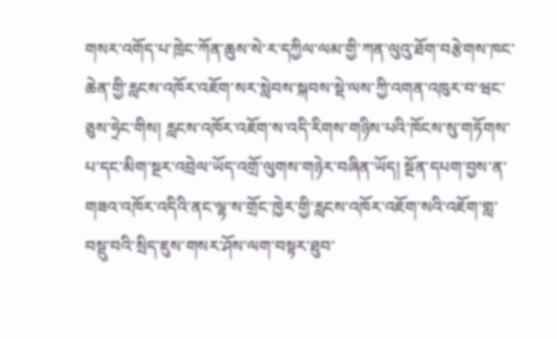གསར་འགོད་པ་ཁྲེང་ཀོན་ཆུས་སེ་ར་དཀྱིལ་ལམ་གྱི་ཀན་ལུའུ་ཐོག་བརྩེགས་ཁང་ཆེན་གྱི་རླངས་འཁོར་འཇོག་སར་སླེབས་སྐབས་སྡེ་ལས་ཀྱི་འགན་འཁུར་བ་ཝང་ཅུས་ཧྲེང་གིས། རླངས་འཁོར་འཇོག་ས་འདི་རིགས་གཉིས་པའི་ཁོངས་སུ་གཏོགས་པ་དང་མིག་སྔར་འབྲེལ་ཡོད་འགྲོ་ལུགས་གཉེར་བཞིན་ཡོད། སྔོན་དཔག་བྱས་ན་གཟའ་འཁོར་འདིའི་ནང་ལྷ་ས་གྲོང་ཁྱེར་གྱི་རླངས་འཁོར་འཇོག་སའི་འཇོག་གླ་བསྡུ་བའི་སྲིད་ཇུས་གསར་ཤོས་ལག་བསྟར་ཐུབ་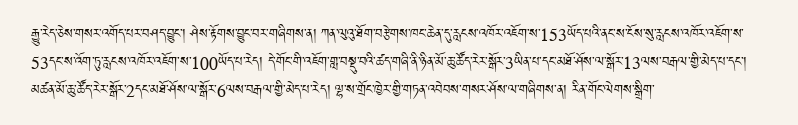རྒྱུ་རེད་ཅེས་གསར་འགོད་པར་བཤད་བྱུང་། ཤེས་རྟོགས་བྱུང་བར་གཞིགས་ན། ཀན་ལུའུ་ཐོག་བརྩེགས་ཁང་ཆེན་དུ་རླངས་འཁོར་འཇོག་ས་153ཡོད་པའི་ནང་ས་ངོས་སུ་རླངས་འཁོར་འཇོག་ས་53དང་ས་འོག་ཏུ་རླངས་འཁོར་འཇོག་ས་100ཡོད་པ་རེད། དེ་གོང་གི་འཇོག་གླ་བསྡུ་བའི་ཚད་གཞི་ནི་ཉིན་མོ་ཆུ་ཚོད་རེར་སྒོར་3ཡིན་པ་དང་མཐོ་ཤོས་ལ་སྒོར་13ལས་བརྒལ་གྱི་མེད་པ་དང་། མཚན་མོ་ཆུ་ཚོད་རེར་སྒོར་2དང་མཐོ་ཤོས་ལ་སྒོར་6ལས་བརྒལ་གྱི་མེད་པ་རེད། ལྷ་ས་གྲོང་ཁྱེར་གྱི་གཏན་འབེབས་གསར་ཤོས་ལ་གཞིགས་ན། རིན་གོང་ལེགས་སྒྲིག་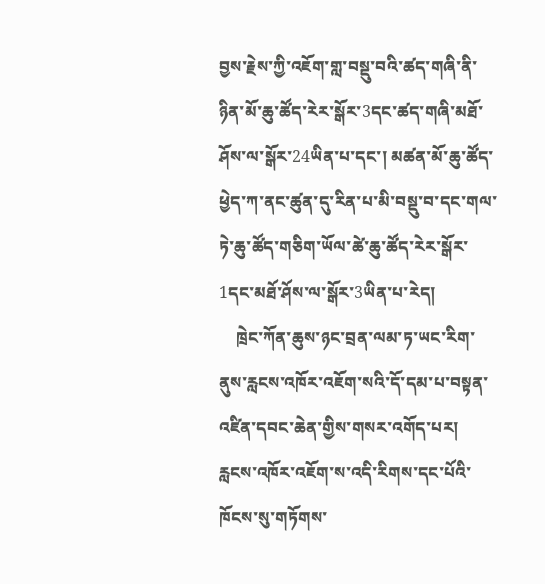བྱས་རྗེས་ཀྱི་འཇོག་གླ་བསྡུ་བའི་ཚད་གཞི་ནི་ཉིན་མོ་ཆུ་ཚོད་རེར་སྒོར་3དང་ཚད་གཞི་མཐོ་ཤོས་ལ་སྒོར་24ཡིན་པ་དང་། མཚན་མོ་ཆུ་ཚོད་ཕྱེད་ཀ་ནང་ཚུན་དུ་རིན་པ་མི་བསྡུ་བ་དང་གལ་ཏེ་ཆུ་ཚོད་གཅིག་ཡོལ་ཚེ་ཆུ་ཚོད་རེར་སྒོར་1དང་མཐོ་ཤོས་ལ་སྒོར་3ཡིན་པ་རེད།
    ཁྲེང་ཀོན་ཆུས་ཉང་བྲན་ལམ་ཏ་ཡང་རིག་ནུས་རླངས་འཁོར་འཇོག་སའི་དོ་དམ་པ་བསྟན་འཛིན་དབང་ཆེན་གྱིས་གསར་འགོད་པར། རླངས་འཁོར་འཇོག་ས་འདི་རིགས་དང་པོའི་ཁོངས་སུ་གཏོགས་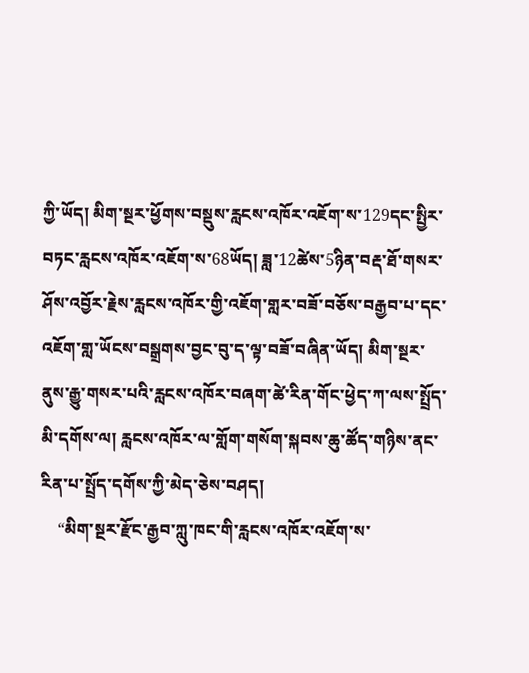ཀྱི་ཡོད། མིག་སྔར་ཕྱོགས་བསྡུས་རླངས་འཁོར་འཇོག་ས་129དང་སྤྱིར་བཏང་རླངས་འཁོར་འཇོག་ས་68ཡོད། ཟླ་12ཚེས་5ཉིན་བརྡ་ཐོ་གསར་ཤོས་འབྱོར་རྗེས་རླངས་འཁོར་གྱི་འཇོག་གླར་བཟོ་བཅོས་བརྒྱབ་པ་དང་འཇོག་གླ་ཡོངས་བསྒྲགས་བྱང་བུ་ད་ལྟ་བཟོ་བཞིན་ཡོད། མིག་སྔར་ནུས་རྒྱུ་གསར་པའི་རླངས་འཁོར་བཞག་ཚེ་རིན་གོང་ཕྱེད་ཀ་ལས་སྤྲོད་མི་དགོས་ལ། རླངས་འཁོར་ལ་གློག་གསོག་སྐབས་ཆུ་ཚོད་གཉིས་ནང་རིན་པ་སྤྲོད་དགོས་ཀྱི་མེད་ཅེས་བཤད།
    “མིག་སྔར་རྫོང་རྒྱབ་ཀླུ་ཁང་གི་རླངས་འཁོར་འཇོག་ས་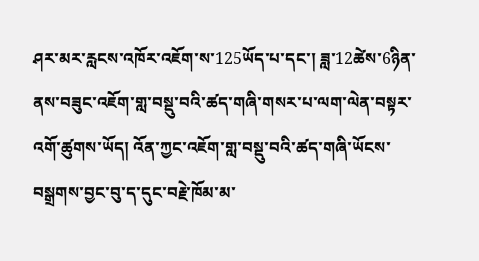ཤར་མར་རླངས་འཁོར་འཇོག་ས་125ཡོད་པ་དང་། ཟླ་12ཚེས་6ཉིན་ནས་བཟུང་འཇོག་གླ་བསྡུ་བའི་ཚད་གཞི་གསར་པ་ལག་ལེན་བསྟར་འགོ་ཚུགས་ཡོད། འོན་ཀྱང་འཇོག་གླ་བསྡུ་བའི་ཚད་གཞི་ཡོངས་བསྒྲགས་བྱང་བུ་ད་དུང་བརྗེ་ཁོམ་མ་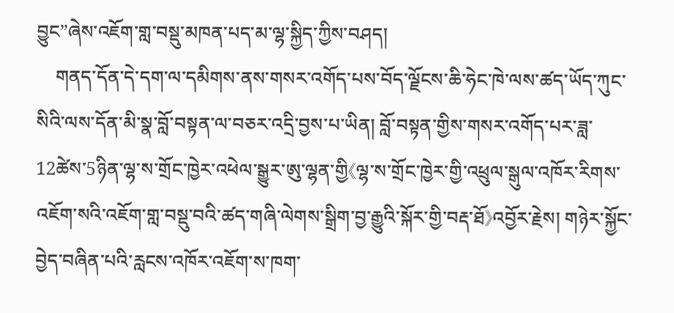བྱུང”ཞེས་འཇོག་གླ་བསྡུ་མཁན་པད་མ་ལྷ་སྐྱིད་ཀྱིས་བཤད།
    གནད་དོན་དེ་དག་ལ་དམིགས་ནས་གསར་འགོད་པས་བོད་ལྗོངས་ཆི་ཧེང་ཁེ་ལས་ཚད་ཡོད་ཀུང་སིའི་ལས་དོན་མི་སྣ་བློ་བསྟན་ལ་བཅར་འདྲི་བྱས་པ་ཡིན། བློ་བསྟན་གྱིས་གསར་འགོད་པར་ཟླ་12ཚེས་5ཉིན་ལྷ་ས་གྲོང་ཁྱེར་འཕེལ་སྒྱུར་ཨུ་ལྷན་གྱི《ལྷ་ས་གྲོང་ཁྱེར་གྱི་འཕྲུལ་སྒུལ་འཁོར་རིགས་འཇོག་སའི་འཇོག་གླ་བསྡུ་བའི་ཚད་གཞི་ལེགས་སྒྲིག་བྱ་རྒྱུའི་སྐོར་གྱི་བརྡ་ཐོ》འབྱོར་རྗེས། གཉེར་སྐྱོང་བྱེད་བཞིན་པའི་རླངས་འཁོར་འཇོག་ས་ཁག་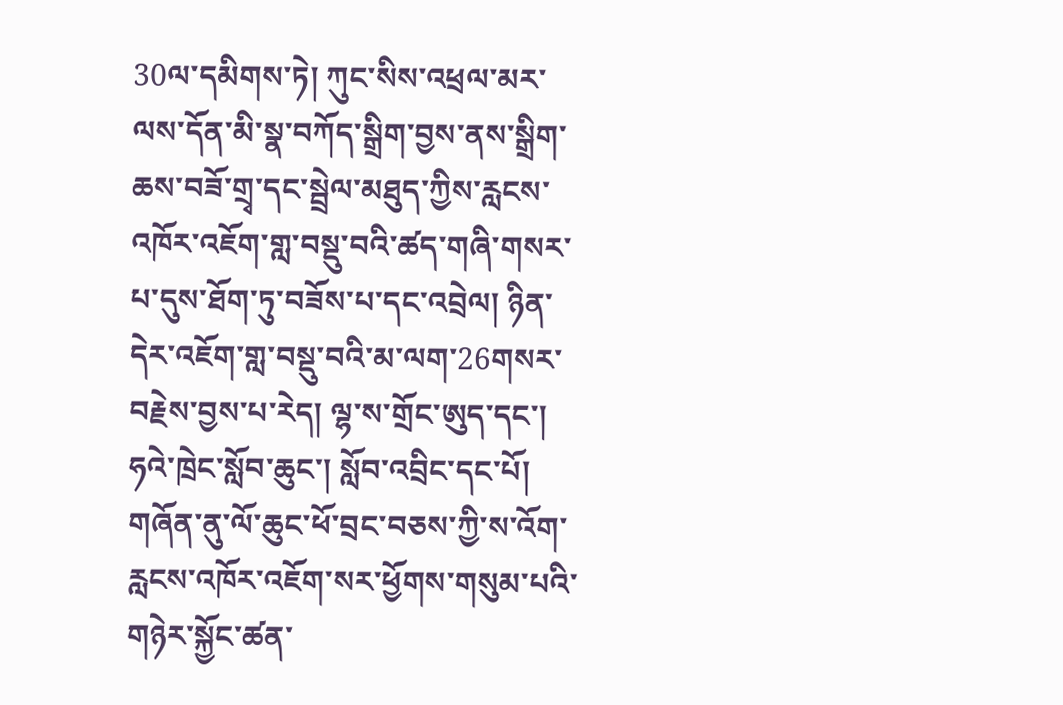30ལ་དམིགས་ཏེ། ཀུང་སིས་འཕྲལ་མར་ལས་དོན་མི་སྣ་བཀོད་སྒྲིག་བྱས་ནས་སྒྲིག་ཆས་བཟོ་གྲྭ་དང་སྦྲེལ་མཐུད་ཀྱིས་རླངས་འཁོར་འཇོག་གླ་བསྡུ་བའི་ཚད་གཞི་གསར་པ་དུས་ཐོག་ཏུ་བཟོས་པ་དང་འབྲེལ། ཉིན་དེར་འཇོག་གླ་བསྡུ་བའི་མ་ལག་26གསར་བརྗེས་བྱས་པ་རེད། ལྷ་ས་གྲོང་ཨུད་དང་། ཧའེ་ཁྲེང་སློབ་ཆུང་། སློབ་འབྲིང་དང་པོ། གཞོན་ནུ་ལོ་ཆུང་ཕོ་བྲང་བཅས་ཀྱི་ས་འོག་རླངས་འཁོར་འཇོག་སར་ཕྱོགས་གསུམ་པའི་གཉེར་སྐྱོང་ཚན་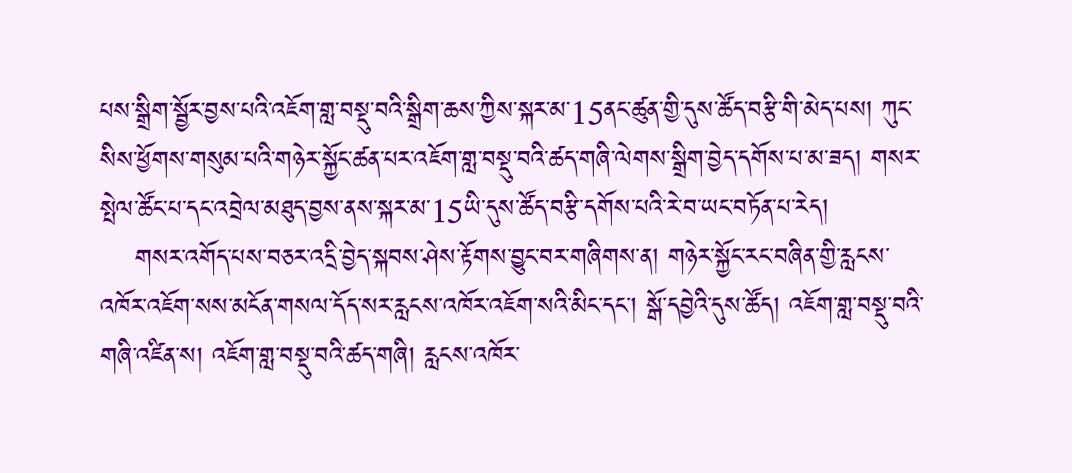པས་སྒྲིག་སྦྱོར་བྱས་པའི་འཇོག་གླ་བསྡུ་བའི་སྒྲིག་ཆས་ཀྱིས་སྐར་མ་15ནང་ཚུན་གྱི་དུས་ཚོད་བརྩི་གི་མེད་པས། ཀུང་སིས་ཕྱོགས་གསུམ་པའི་གཉེར་སྐྱོང་ཚན་པར་འཇོག་གླ་བསྡུ་བའི་ཚད་གཞི་ལེགས་སྒྲིག་བྱེད་དགོས་པ་མ་ཟད། གསར་སྤེལ་ཚོང་པ་དང་འབྲེལ་མཐུད་བྱས་ནས་སྐར་མ་15ཡི་དུས་ཚོད་བརྩི་དགོས་པའི་རེ་བ་ཡང་བཏོན་པ་རེད།
    གསར་འགོད་པས་བཅར་འདྲི་བྱེད་སྐབས་ཤེས་རྟོགས་བྱུང་བར་གཞིགས་ན། གཉེར་སྐྱོང་རང་བཞིན་གྱི་རླངས་འཁོར་འཇོག་སས་མངོན་གསལ་དོད་སར་རླངས་འཁོར་འཇོག་སའི་མིང་དང་། སྒོ་དབྱེའི་དུས་ཚོད། འཇོག་གླ་བསྡུ་བའི་གཞི་འཛིན་ས། འཇོག་གླ་བསྡུ་བའི་ཚད་གཞི། རླངས་འཁོར་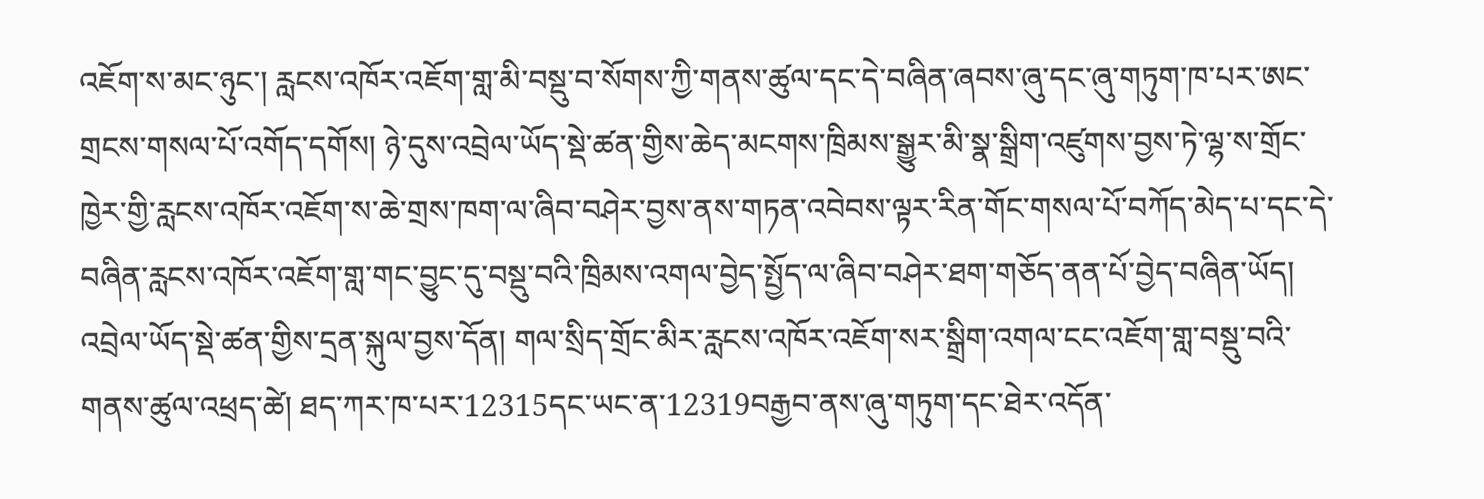འཇོག་ས་མང་ཉུང་། རླངས་འཁོར་འཇོག་གླ་མི་བསྡུ་བ་སོགས་ཀྱི་གནས་ཚུལ་དང་དེ་བཞིན་ཞབས་ཞུ་དང་ཞུ་གཏུག་ཁ་པར་ཨང་གྲངས་གསལ་པོ་འགོད་དགོས། ཉེ་དུས་འབྲེལ་ཡོད་སྡེ་ཚན་གྱིས་ཆེད་མངགས་ཁྲིམས་སྒྱུར་མི་སྣ་སྒྲིག་འཛུགས་བྱས་ཏེ་ལྷ་ས་གྲོང་ཁྱེར་གྱི་རླངས་འཁོར་འཇོག་ས་ཆེ་གྲས་ཁག་ལ་ཞིབ་བཤེར་བྱས་ནས་གཏན་འབེབས་ལྟར་རིན་གོང་གསལ་པོ་བཀོད་མེད་པ་དང་དེ་བཞིན་རླངས་འཁོར་འཇོག་གླ་གང་བྱུང་དུ་བསྡུ་བའི་ཁྲིམས་འགལ་བྱེད་སྤྱོད་ལ་ཞིབ་བཤེར་ཐག་གཅོད་ནན་པོ་བྱེད་བཞིན་ཡོད། འབྲེལ་ཡོད་སྡེ་ཚན་གྱིས་དྲན་སྐུལ་བྱས་དོན། གལ་སྲིད་གྲོང་མིར་རླངས་འཁོར་འཇོག་སར་སྒྲིག་འགལ་ངང་འཇོག་གླ་བསྡུ་བའི་གནས་ཚུལ་འཕྲད་ཚེ། ཐད་ཀར་ཁ་པར་12315དང་ཡང་ན་12319བརྒྱབ་ནས་ཞུ་གཏུག་དང་ཐེར་འདོན་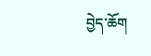བྱེད་ཆོག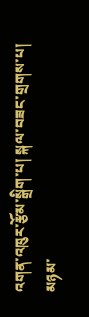འགན་འཁུར་རྩོམ་སྒྲིག་པ། སྐལ་བཟང་གྲགས་པ།
མཉམ་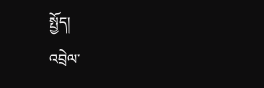སྤྱོད།
འབྲེལ་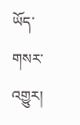ཡོད་གསར་འགྱུར།